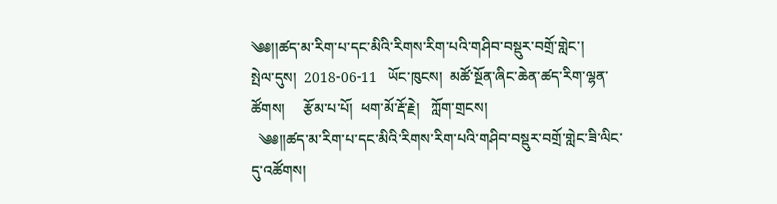༄༅།།ཚད་མ་རིག་པ་དང་མིའི་རིགས་རིག་པའི་གཤིབ་བསྡུར་བགྲོ་གླེང་།
སྤེལ་དུས།  2018-06-11   ཡོང་ཁུངས།  མཚོ་སྔོན་ཞིང་ཆེན་ཚད་རིག་ལྷན་ཚོགས།     རྩོམ་པ་པོ།  ཕག་མོ་རྡོ་རྗེ།   ཀློག་གྲངས།
  ༄༅།།ཚད་མ་རིག་པ་དང་མིའི་རིགས་རིག་པའི་གཤིབ་བསྡུར་བགྲོ་གླེང་ཟི་ལིང་དུ་འཚོགས།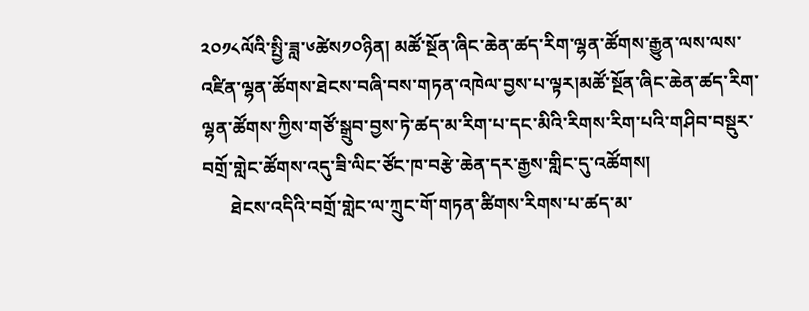༢༠༡༨ལོའི་སྤྱི་ཟླ་༦ཚེས༡༠ཉིན། མཚོ་སྔོན་ཞིང་ཆེན་ཚད་རིག་ལྷན་ཚོགས་རྒྱུན་ལས་ལས་འཛིན་ལྷན་ཚོགས་ཐེངས་བཞི་བས་གཏན་འཁེལ་བྱས་པ་ལྟར།མཚོ་སྔོན་ཞིང་ཆེན་ཚད་རིག་ལྷན་ཚོགས་ཀྱིས་གཙོ་སྒྲུབ་བྱས་ཏེ་ཚད་མ་རིག་པ་དང་མིའི་རིགས་རིག་པའི་གཤིབ་བསྡུར་བགྲོ་གླེང་ཚོགས་འདུ་ཟི་ལིང་ཙོང་ཁ་བརྩེ་ཆེན་དར་རྒྱས་གླིང་དུ་འཚོགས།
      ཐེངས་འདིའི་བགྲོ་གླེང་ལ་ཀྲུང་གོ་གཏན་ཚིགས་རིགས་པ་ཚད་མ་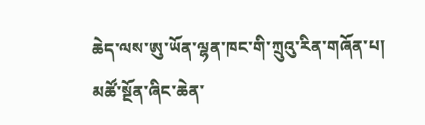ཆེད་ལས་ཨུ་ཡོན་ལྷན་ཁང་གི་ཀྲུའུ་རིན་གཞོན་པ། མཚོ་སྔོན་ཞིང་ཆེན་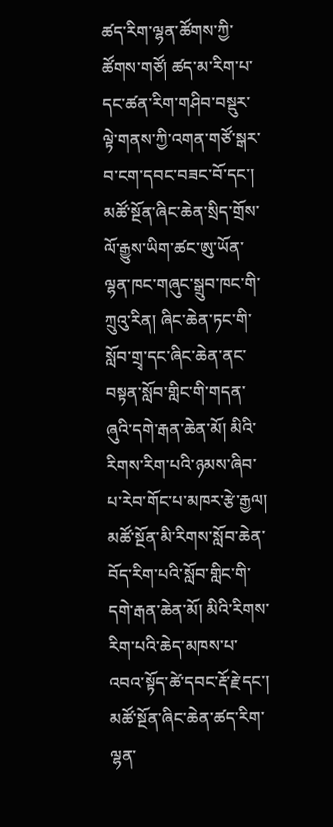ཚད་རིག་ལྷན་ཚོགས་ཀྱི་ཚོགས་གཙོ། ཚད་མ་རིག་པ་དང་ཚན་རིག་གཤིབ་བསྡུར་ལྟེ་གནས་ཀྱི་འགན་གཙོ་སྒར་བ་ངག་དབང་བཟང་བོ་དང་། མཚོ་སྔོན་ཞིང་ཆེན་སྲིད་གྲོས་ལོ་རྒྱུས་ཡིག་ཚང་ཨུ་ཡོན་ལྷན་ཁང་གཞུང་སྒྲུབ་ཁང་གི་ཀྲུའུ་རིན། ཞིང་ཆེན་ཏང་གི་སློབ་གྲྭ་དང་ཞིང་ཆེན་ནང་བསྟན་སློབ་གླིང་གི་གདན་ཞུའི་དགེ་རྒན་ཆེན་མོ། མིའི་རིགས་རིག་པའི་ཉམས་ཞིབ་པ་རེབ་གོང་པ་མཁར་རྩེ་རྒྱལ། མཚོ་སྔོན་མི་རིགས་སློབ་ཆེན་བོད་རིག་པའི་སློབ་གླིང་གི་དགེ་རྒན་ཆེན་མོ། མིའི་རིགས་རིག་པའི་ཆེད་མཁས་པ་འབའ་སྟོད་ཚེ་དབང་རྡོ་རྗེ་དང་། མཚོ་སྔོན་ཞིང་ཆེན་ཚད་རིག་ལྷན་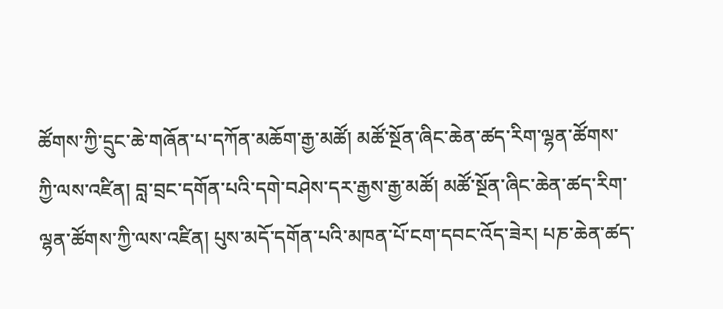ཚོགས་ཀྱི་དྲུང་ཆེ་གཞོན་པ་དཀོན་མཆོག་རྒྱ་མཚོ། མཚོ་སྔོན་ཞིང་ཆེན་ཚད་རིག་ལྷན་ཚོགས་ཀྱི་ལས་འཛིན། བླ་བྲང་དགོན་པའི་དགེ་བཤེས་དར་རྒྱས་རྒྱ་མཚོ། མཚོ་སྔོན་ཞིང་ཆེན་ཚད་རིག་ལྷན་ཚོགས་ཀྱི་ལས་འཛིན། པུས་མདོ་དགོན་པའི་མཁན་པོ་ངག་དབང་འོད་ཟེར། པཎ་ཆེན་ཚད་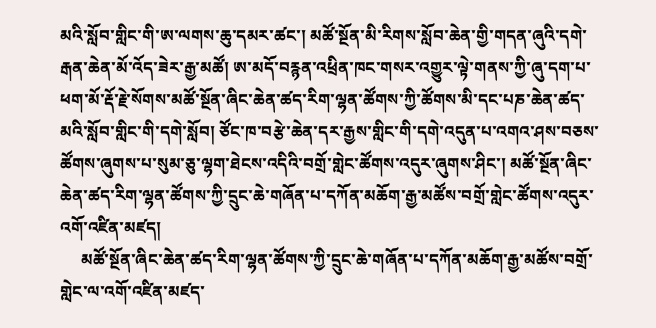མའི་སློབ་གླིང་གི་ཨ་ལགས་ཆུ་དམར་ཚང་། མཚོ་སྔོན་མི་རིགས་སློབ་ཆེན་གྱི་གདན་ཞུའི་དགེ་རྒན་ཆེན་མོ་འོད་ཟེར་རྒྱ་མཚོ། ཨ་མདོ་བརྙན་འཕྲིན་ཁང་གསར་འགྱུར་ལྟེ་གནས་ཀྱི་ཞུ་དག་པ་ཕག་མོ་རྡོ་རྗེ་སོགས་མཚོ་སྔོན་ཞིང་ཆེན་ཚད་རིག་ལྷན་ཚོགས་ཀྱི་ཚོགས་མི་དང་པཎ་ཆེན་ཚད་མའི་སློབ་གླིང་གི་དགེ་སློབ། ཙོང་ཁ་བརྩེ་ཆེན་དར་རྒྱས་གླིང་གི་དགེ་འདུན་པ་འགའ་ཤས་བཅས་ཚོགས་ཞུགས་པ་སུམ་ཅུ་ལྷག་ཐེངས་འདིའི་བགྲོ་གླེང་ཚོགས་འདུར་ཞུགས་ཤིང་། མཚོ་སྔོན་ཞིང་ཆེན་ཚད་རིག་ལྷན་ཚོགས་ཀྱི་དྲུང་ཆེ་གཞོན་པ་དཀོན་མཆོག་རྒྱ་མཚོས་བགྲོ་གླེང་ཚོགས་འདུར་འགོ་འཛིན་མཛད།
     མཚོ་སྔོན་ཞིང་ཆེན་ཚད་རིག་ལྷན་ཚོགས་ཀྱི་དྲུང་ཆེ་གཞོན་པ་དཀོན་མཆོག་རྒྱ་མཚོས་བགྲོ་གླེང་ལ་འགོ་འཛིན་མཛད་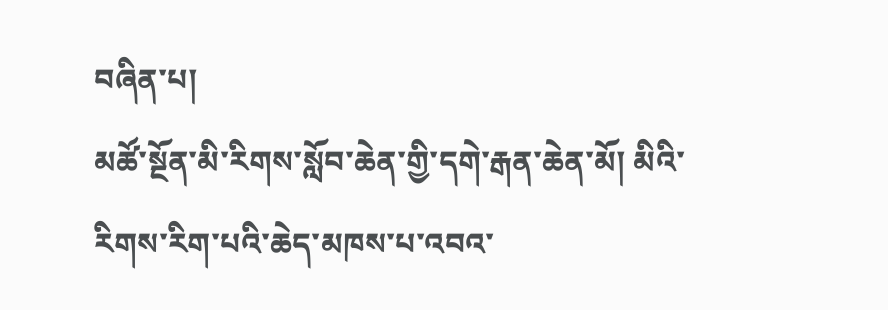བཞིན་པ།
མཚོ་སྔོན་མི་རིགས་སློབ་ཆེན་གྱི་དགེ་རྒན་ཆེན་མོ། མིའི་རིགས་རིག་པའི་ཆེད་མཁས་པ་འབའ་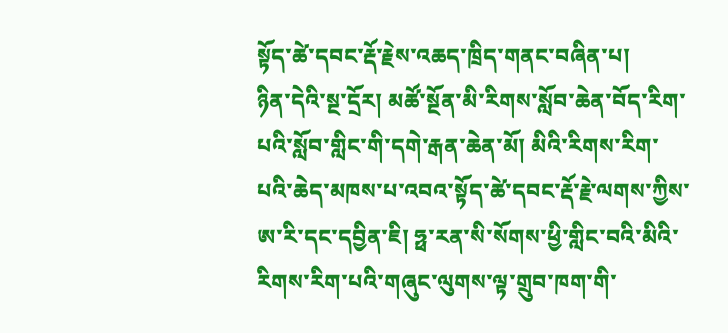སྟོད་ཚེ་དབང་རྡོ་རྗེས་འཆད་ཁྲིད་གནང་བཞིན་པ།
ཉིན་དེའི་སྔ་དྲོར། མཚོ་སྔོན་མི་རིགས་སློབ་ཆེན་བོད་རིག་པའི་སློབ་གླིང་གི་དགེ་རྒན་ཆེན་མོ། མིའི་རིགས་རིག་པའི་ཆེད་མཁས་པ་འབའ་སྟོད་ཚེ་དབང་རྡོ་རྗེ་ལགས་ཀྱིས་ཨ་རི་དང་དབྱིན་ཇི། ཧྥ་རན་སི་སོགས་ཕྱི་གླིང་བའི་མིའི་རིགས་རིག་པའི་གཞུང་ལུགས་ལྟ་གྲུབ་ཁག་གི་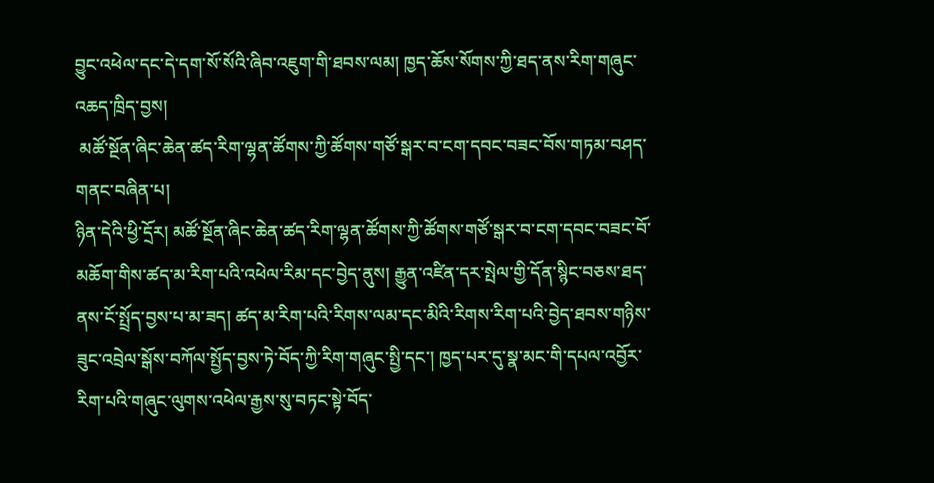བྱུང་འཕེལ་དང་དེ་དག་སོ་སོའི་ཞིབ་འཇུག་གི་ཐབས་ལམ། ཁྱད་ཆོས་སོགས་ཀྱི་ཐད་ནས་རིག་གཞུང་འཆད་ཁྲིད་བྱས།
 མཚོ་སྔོན་ཞིང་ཆེན་ཚད་རིག་ལྷན་ཚོགས་ཀྱི་ཚོགས་གཙོ་སྒར་བ་ངག་དབང་བཟང་བོས་གཏམ་བཤད་གནང་བཞིན་པ།
ཉིན་དེའི་ཕྱི་དྲོར། མཚོ་སྔོན་ཞིང་ཆེན་ཚད་རིག་ལྷན་ཚོགས་ཀྱི་ཚོགས་གཙོ་སྒར་བ་ངག་དབང་བཟང་བོ་མཆོག་གིས་ཚད་མ་རིག་པའི་འཕེལ་རིམ་དང་བྱེད་ནུས། རྒྱུན་འཛིན་དར་སྤེལ་གྱི་དོན་སྙིང་བཅས་ཐད་ནས་ངོ་སྤྲོད་བྱས་པ་མ་ཟད། ཚད་མ་རིག་པའི་རིགས་ལམ་དང་མིའི་རིགས་རིག་པའི་བྱེད་ཐབས་གཉིས་ཟུང་འབྲེལ་སྒོས་བཀོལ་སྤྱོད་བྱས་ཏེ་བོད་ཀྱི་རིག་གཞུང་སྤྱི་དང་། ཁྱད་པར་དུ་སྣ་མང་གི་དཔལ་འབྱོར་རིག་པའི་གཞུང་ལུགས་འཕེལ་རྒྱས་སུ་བཏང་སྟེ་བོད་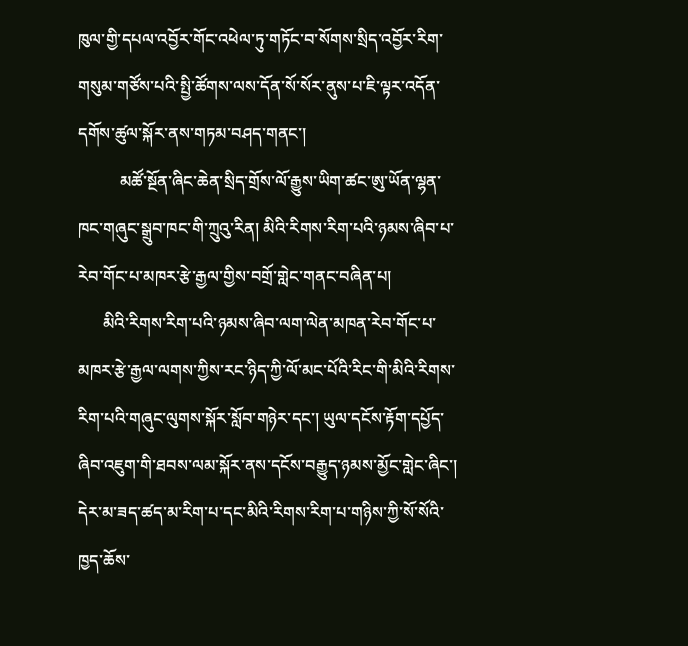ཁུལ་གྱི་དཔལ་འབྱོར་གོང་འཕེལ་ཏུ་གཏོང་བ་སོགས་སྲིད་འབྱོར་རིག་གསུམ་གཙོས་པའི་སྤྱི་ཚོགས་ལས་དོན་སོ་སོར་ནུས་པ་ཇི་ལྟར་འདོན་དགོས་ཚུལ་སྐོར་ནས་གཏམ་བཤད་གནང་།
          མཚོ་སྔོན་ཞིང་ཆེན་སྲིད་གྲོས་ལོ་རྒྱུས་ཡིག་ཚང་ཨུ་ཡོན་ལྷན་ཁང་གཞུང་སྒྲུབ་ཁང་གི་ཀྲུའུ་རིན། མིའི་རིགས་རིག་པའི་ཉམས་ཞིབ་པ་རེབ་གོང་པ་མཁར་རྩེ་རྒྱལ་གྱིས་བགྲོ་གླེང་གནང་བཞིན་པ།
      མིའི་རིགས་རིག་པའི་ཉམས་ཞིབ་ལག་ལེན་མཁན་རེབ་གོང་པ་མཁར་རྩེ་རྒྱལ་ལགས་ཀྱིས་རང་ཉིད་ཀྱི་ལོ་མང་པོའི་རིང་གི་མིའི་རིགས་རིག་པའི་གཞུང་ལུགས་སྐོར་སློབ་གཉེར་དང་། ཡུལ་དངོས་རྟོག་དཔྱོད་ཞིབ་འཇུག་གི་ཐབས་ལམ་སྐོར་ནས་དངོས་བརྒྱུད་ཉམས་མྱོང་གླེང་ཞིང་། དེར་མ་ཟད་ཚད་མ་རིག་པ་དང་མིའི་རིགས་རིག་པ་གཉིས་ཀྱི་སོ་སོའི་ཁྱད་ཆོས་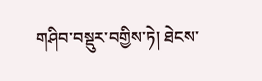གཤིབ་བསྡུར་བགྱིས་ཏེ། ཐེངས་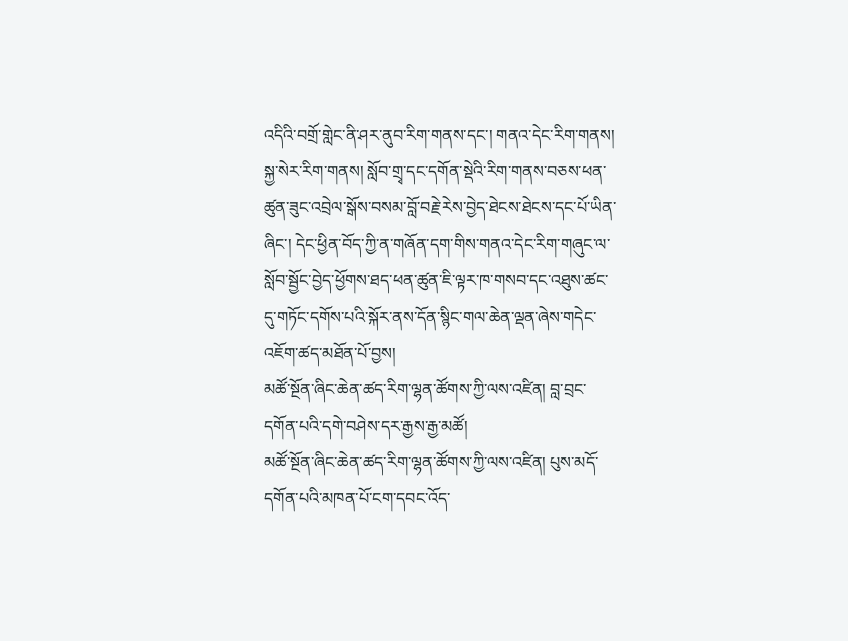འདིའི་བགྲོ་གླེང་ནི་ཤར་ནུབ་རིག་གནས་དང་། གནའ་དེང་རིག་གནས། སྐྱ་སེར་རིག་གནས། སློབ་གྲྭ་དང་དགོན་སྡེའི་རིག་གནས་བཅས་ཕན་ཚུན་ཟུང་འབྲེལ་སྒོས་བསམ་བློ་བརྗེ་རེས་བྱེད་ཐེངས་ཐེངས་དང་པོ་ཡིན་ཞིང་། དེང་ཕྱིན་བོད་ཀྱི་ན་གཞོན་དག་གིས་གནའ་དེང་རིག་གཞུང་ལ་སློབ་སྦྱོང་བྱེད་ཕྱོགས་ཐད་ཕན་ཚུན་ཇི་ལྟར་ཁ་གསབ་དང་འཐུས་ཚང་དུ་གཏོང་དགོས་པའི་སྐོར་ནས་དོན་སྙིང་གལ་ཆེན་ལྡན་ཞེས་གདེང་འཇོག་ཚད་མཐོན་པོ་བྱས།
མཚོ་སྔོན་ཞིང་ཆེན་ཚད་རིག་ལྷན་ཚོགས་ཀྱི་ལས་འཛིན། བླ་བྲང་དགོན་པའི་དགེ་བཤེས་དར་རྒྱས་རྒྱ་མཚོ།
མཚོ་སྔོན་ཞིང་ཆེན་ཚད་རིག་ལྷན་ཚོགས་ཀྱི་ལས་འཛིན། པུས་མདོ་དགོན་པའི་མཁན་པོ་ངག་དབང་འོད་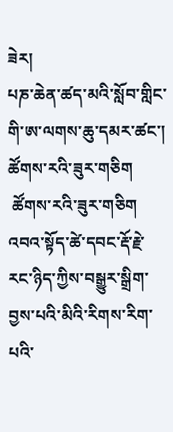ཟེར།
པཎ་ཆེན་ཚད་མའི་སློབ་གླིང་གི་ཨ་ལགས་ཆུ་དམར་ཚང་།
ཚོགས་རའི་ཟུར་གཅིག
 ཚོགས་རའི་ཟུར་གཅིག
འབའ་སྟོད་ཚེ་དབང་རྡོ་རྗེ་རང་ཉིད་ཀྱིས་བསྒྱུར་སྒྲིག་བྱས་པའི་མིའི་རིགས་རིག་པའི་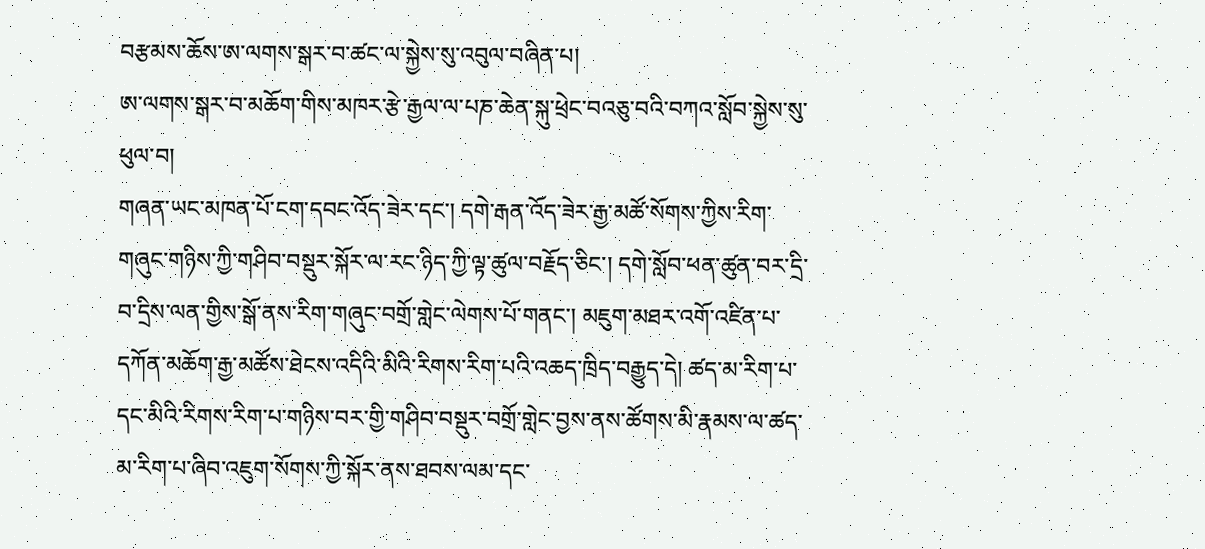བརྩམས་ཆོས་ཨ་ལགས་སྒར་བ་ཚང་ལ་སྐྱེས་སུ་འབུལ་བཞིན་པ།
ཨ་ལགས་སྒར་བ་མཆོག་གིས་མཁར་རྩེ་རྒྱལ་ལ་པཎ་ཆེན་སྐུ་ཕྲེང་བའཅུ་བའི་བཀའ་སློབ་སྐྱེས་སུ་ཕུལ་བ།
གཞན་ཡང་མཁན་པོ་ངག་དབང་འོད་ཟེར་དང་། དགེ་རྒན་འོད་ཟེར་རྒྱ་མཚོ་སོགས་ཀྱིས་རིག་གཞུང་གཉིས་ཀྱི་གཤིབ་བསྡུར་སྐོར་ལ་རང་ཉིད་ཀྱི་ལྟ་ཚུལ་བརྗོད་ཅིང་། དགེ་སློབ་ཕན་ཚུན་བར་དྲི་བ་དྲིས་ལན་གྱིས་སྒོ་ནས་རིག་གཞུང་བགྲོ་གླེང་ལེགས་པོ་གནང་། མཇུག་མཐར་འགོ་འཛིན་པ་དཀོན་མཆོག་རྒྱ་མཚོས་ཐེངས་འདིའི་མིའི་རིགས་རིག་པའི་འཆད་ཁྲིད་བརྒྱུད་དེ། ཚད་མ་རིག་པ་དང་མིའི་རིགས་རིག་པ་གཉིས་བར་གྱི་གཤིབ་བསྡུར་བགྲོ་གླེང་བྱས་ནས་ཚོགས་མི་རྣམས་ལ་ཚད་མ་རིག་པ་ཞིབ་འཇུག་སོགས་ཀྱི་སྐོར་ནས་ཐབས་ལམ་དང་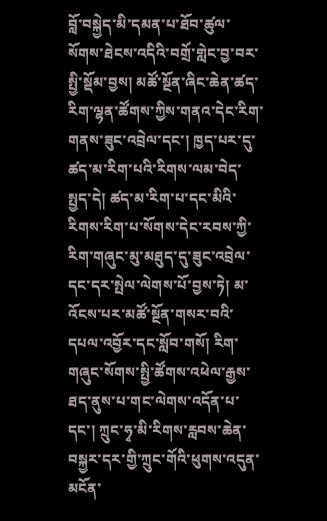བློ་བསྐྱེད་མི་དམན་པ་ཐོབ་ཚུལ་སོགས་ཐེངས་འདིའི་བགྲོ་གླེང་བྱ་བར་སྤྱི་སྡོམ་བྱས། མཚོ་སྔོན་ཞིང་ཆེན་ཚད་རིག་ལྷན་ཚོགས་ཀྱིས་གནའ་དེང་རིག་གནས་ཟུང་འབྲེལ་དང་། ཁྱད་པར་དུ་ཚད་མ་རིག་པའི་རིགས་ལམ་བེད་སྤྱད་དེ། ཚད་མ་རིག་པ་དང་མིའི་རིགས་རིག་པ་སོགས་དེང་རབས་ཀྱི་རིག་གཞུང་མུ་མཐུད་དུ་ཟུང་འབྲེལ་དང་དར་སྤེལ་ལེགས་པོ་བྱས་ཏེ། མ་འོངས་པར་མཚོ་སྔོན་གསར་བའི་དཔལ་འབྱོར་དང་སློབ་གསོ། རིག་གཞུང་སོགས་སྤྱི་ཚོགས་འཕེལ་རྒྱས་ཐད་ནུས་པ་གང་ལེགས་འདོན་པ་དང་། ཀྲུང་ཧྭ་མི་རིགས་རླབས་ཆེན་བསྐྱར་དར་གྱི་ཀྲུང་གོའི་ཕུགས་འདུན་མངོན་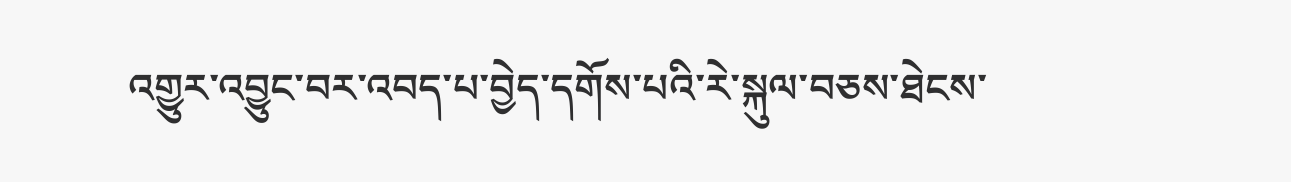འགྱུར་འབྱུང་བར་འབད་པ་བྱེད་དགོས་པའི་རེ་སྐུལ་བཅས་ཐེངས་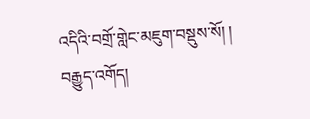འདིའི་བགྲོ་གླེང་མཇུག་བསྡུས་སོ། །
བརྒྱུད་འགོད།